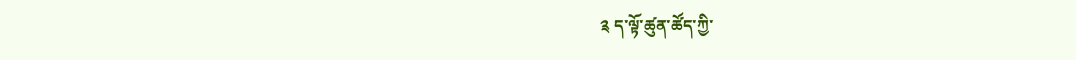༉ ད་ལྟོ་ཚུན་ཚོད་ཀྱི་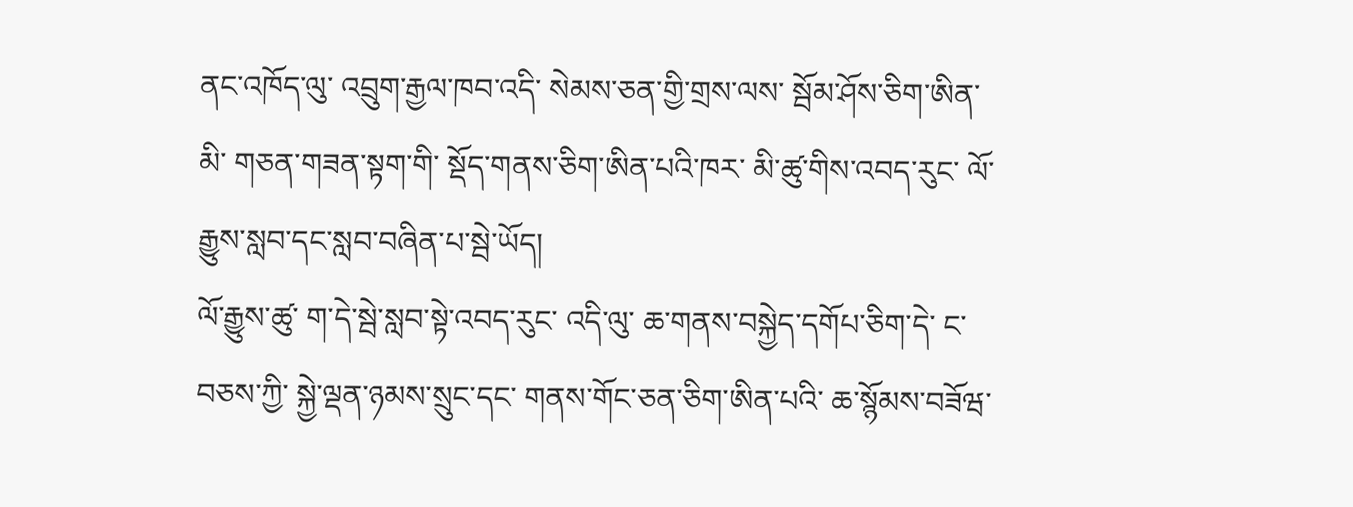ནང་འཁོད་ལུ་ འབྲུག་རྒྱལ་ཁབ་འདི་ སེམས་ཅན་གྱི་གྲས་ལས་ སྦོམ་ཤོས་ཅིག་ཨིན་མི་ གཅན་གཟན་སྟག་གི་ སྡོད་གནས་ཅིག་ཨིན་པའི་ཁར་ མི་ཚུ་གིས་འབད་རུང་ ལོ་རྒྱུས་སླབ་དང་སླབ་བཞིན་པ་སྦེ་ཡོད།
ལོ་རྒྱུས་ཚུ་ ག་དེ་སྦེ་སླབ་སྟེ་འབད་རུང་ འདི་ལུ་ ཆ་གནས་བསྐྱེད་དགོཔ་ཅིག་དེ་ ང་བཅས་ཀྱི་ སྐྱེ་ལྡན་ཉམས་སྲུང་དང་ གནས་གོང་ཅན་ཅིག་ཨིན་པའི་ ཆ་སྙོམས་བཟོཝ་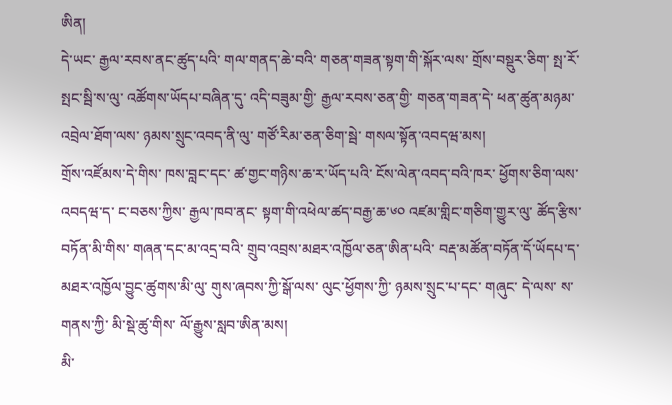ཨིན།
དེ་ཡང་ རྒྱལ་རབས་ནང་ཚུད་པའི་ གལ་གནད་ཆེ་བའི་ གཅན་གཟན་སྟག་གི་སྐོར་ལས་ གྲོས་བསྡུར་ཅིག་ སྤ་རོ་སྤང་སྦི་ས་ལུ་ འཚོགས་ཡོདཔ་བཞིན་དུ་ འདི་བཟུམ་གྱི་ རྒྱལ་རབས་ཅན་གྱི་ གཅན་གཟན་དེ་ ཕན་ཚུན་མཉམ་འབྲེལ་ཐོག་ལས་ ཉམས་སྲུང་འབད་ནི་ལུ་ གཙོ་རིམ་ཅན་ཅིག་སྦེ་ གསལ་སྟོན་འབདཝ་མས།
གྲོས་འཛོམས་དེ་གིས་ ཁས་བླང་དང་ ཚ་གྱང་གཉིས་ཆ་ར་ཡོད་པའི་ ངོས་ལེན་འབད་བའི་ཁར་ ཕྱོགས་ཅིག་ལས་འབདཝ་ད་ ང་བཅས་ཀྱིས་ རྒྱལ་ཁབ་ནང་ སྟག་གི་འཕེལ་ཚད་བརྒྱ་ཆ་༦༠ འཛམ་གླིང་གཅིག་གྱུར་ལུ་ ཚོད་རྩིས་བཏོན་མི་གིས་ གཞན་དང་མ་འདྲ་བའི་ གྲུབ་འབྲས་མཐར་འཁྱོལ་ཅན་ཨིན་པའི་ བརྡ་མཚོན་བཏོན་དོ་ཡོདཔ་ད་ མཐར་འཁྱོལ་བྱུང་ཚུགས་མི་ལུ་ གུས་ཞབས་ཀྱི་སྒོ་ལས་ ལུང་ཕྱོགས་ཀྱི་ ཉམས་སྲུང་པ་དང་ གཞུང་ དེ་ལས་ ས་གནས་ཀྱི་ མི་སྡེ་ཚུ་གིས་ ལོ་རྒྱུས་སླབ་ཨིན་མས།
མི་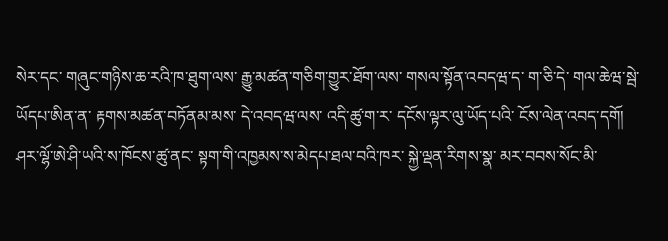སེར་དང་ གཞུང་གཉིས་ཆ་རའི་ཁ་ཐུག་ལས་ རྒྱུ་མཚན་གཅིག་གྱུར་ཐོག་ལས་ གསལ་སྟོན་འབདཝ་ད་ ག་ཅི་དེ་ གལ་ཆེཝ་སྦེ་ཡོདཔ་ཨིན་ན་ རྟགས་མཚན་བཏོནམ་མས་ དེ་འབདཝ་ལས་ འདི་ཚུ་ག་ར་ དངོས་ལྟར་ལུ་ཡོད་པའི་ ངོས་ལེན་འབད་དགོ།
ཤར་ལྷོ་ཨེ་ཤི་ཡའི་ས་ཁོངས་ཚུ་ནང་ སྟག་གི་འཁྱམས་ས་མེདཔ་ཐལ་བའི་ཁར་ སྐྱེ་ལྡན་རིགས་སྣ་ མར་བབས་སོང་མི་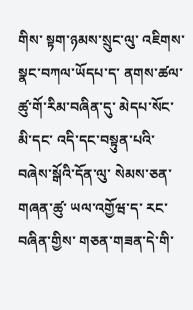གིས་ སྟག་ཉམས་སྲུང་ལུ་ འཇིགས་སྣང་བཀལ་ཡོདཔ་ད་ ནགས་ཚལ་ཚུ་གོ་རིམ་བཞིན་དུ་ མེདཔ་སོང་མི་དང་ འདི་དང་བསྟུན་པའི་ བཞེས་སྒོའི་དོན་ལུ་ སེམས་ཅན་གཞན་ཚུ་ ཡལ་འགྱོཝ་ད་ རང་བཞིན་གྱིས་ གཅན་གཟན་དེ་གི་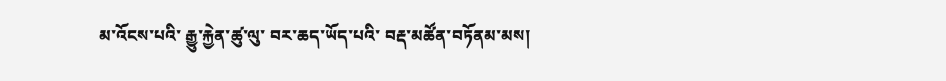མ་འོངས་པའི་ རྒྱུ་རྐྱེན་ཚུ་ལུ་ བར་ཆད་ཡོད་པའི་ བརྡ་མཚོན་བཏོནམ་མས།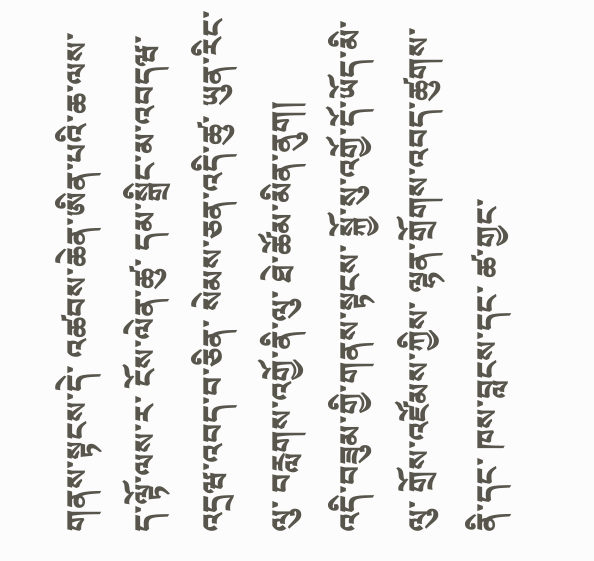གནས་སྟངས་དེ་ འཚབས་ཆེན་ཨིན་པའི་ཆ་ལས་ ད་ལྟོ་ལས་ར་ ངོས་ལེན་ཚུ་ དམ་སྒྲིང་མ་འབདཝ་འདྲཝ་འབད་བ་ཅིན་ སེམས་ཅན་འདི་ཚུ་ ཡུན་རིང་ལུ་ བརླགས་འགྱོ་ནི་ལུ་ ཐེ་ཚོམ་མིན་ནུག།
འདི་བཟུམ་གྱི་གནས་སྟངས་ སྐྱོ་སུ་འགྱོ་དོ་ཡོད་མི་ལུ་ གྲོས་འཛོམས་ཀྱིས་ ལྷན་གྲོགས་འབད་ཚུགས་ནི་དང་ ཁས་བླངས་དང་ ཚ་གྱང་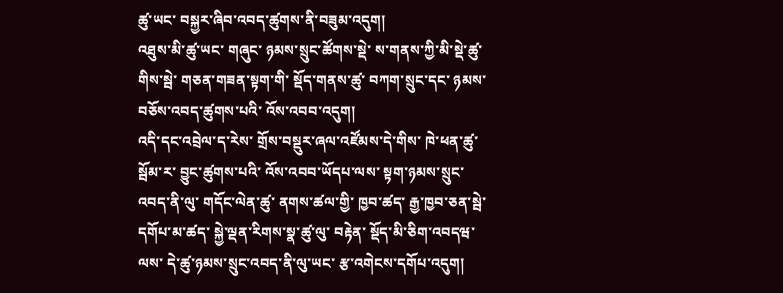ཚུ་ཡང་ བསྐྱར་ཞིབ་འབད་ཚུགས་ནི་བཟུམ་འདུག།
འཐུས་མི་ཚུ་ཡང་ གཞུང་ ཉམས་སྲུང་ཚོགས་སྡེ་ ས་གནས་ཀྱི་མི་སྡེ་ཚུ་གིས་སྦེ་ གཅན་གཟན་སྟག་གི་ སྡོད་གནས་ཚུ་ བཀག་སྲུང་དང་ ཉམས་བཅོས་འབད་ཚུགས་པའི་ འོས་འབབ་འདུག།
འདི་དང་འབྲེལ་ད་རེས་ གྲོས་བསྡུར་ཞལ་འཛོམས་དེ་གིས་ ཁེ་ཕན་ཚུ་སྦོམ་ར་ བྱུང་ཚུགས་པའི་ འོས་འབབ་ཡོདཔ་ལས་ སྟག་ཉམས་སྲུང་འབད་ནི་ལུ་ གདོང་ལེན་ཚུ་ ནགས་ཚལ་གྱི་ ཁྱབ་ཚད་ རྒྱ་ཁྱབ་ཅན་སྦེ་དགོཔ་མ་ཚད་ སྐྱེ་ལྡན་རིགས་སྣ་ཚུ་ལུ་ བརྟེན་ སྡོད་མི་ཅིག་འབདཝ་ལས་ དེ་ཚུ་ཉམས་སྲུང་འབད་ནི་ལུ་ཡང་ རྩ་འགེངས་དགོཔ་འདུག།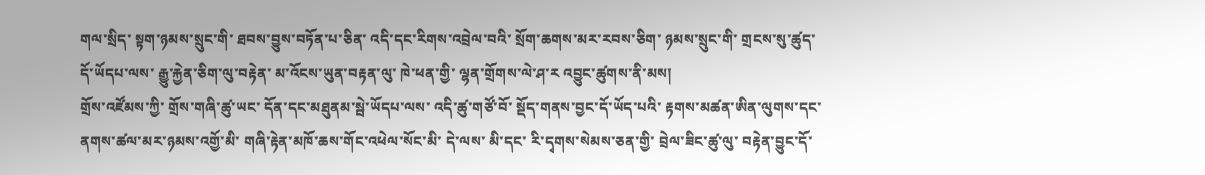གལ་སྲིད་ སྟག་ཉམས་སྲུང་གི་ ཐབས་བྱུས་བཏོན་པ་ཅིན་ འདི་དང་རིགས་འབྲེལ་བའི་ སྲོག་ཆགས་མར་རབས་ཅིག་ ཉམས་སྲུང་གི་ གྲངས་སུ་ཚུད་དོ་ཡོདཔ་ལས་ རྒྱུ་རྐྱེན་ཅིག་ལུ་བརྟེན་ མ་འོངས་ཡུན་བརྟན་ལུ་ ཁེ་ཕན་གྱི་ ལྷན་གྲོགས་ལེ་ཤ་ར འབྱུང་ཚུགས་ནི་མས།
གྲོས་འཛོམས་ཀྱི་ གྲོས་གཞི་ཚུ་ཡང་ དོན་དང་མཐུནམ་སྦེ་ཡོདཔ་ལས་ འདི་ཚུ་གཙོ་བོ་ སྡོད་གནས་བྱང་དོ་ཡོད་པའི་ རྟགས་མཚན་ཨིན་ལུགས་དང་ ནགས་ཚལ་མར་ཉམས་འགྱོ་མི་ གཞི་རྟེན་མཁོ་ཆས་གོང་འཕེལ་སོང་མི་ དེ་ལས་ མི་དང་ རི་དྭགས་སེམས་ཅན་གྱི་ བྲེལ་ཟིང་ཚུ་ལུ་ བརྟེན་བྱུང་དོ་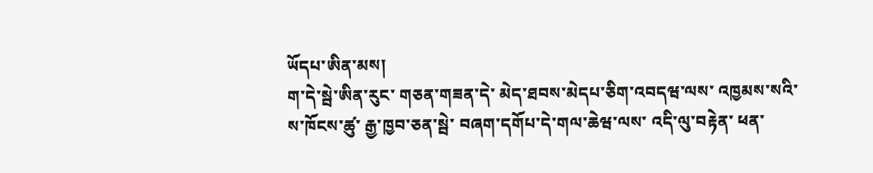ཡོདཔ་ཨིན་མས།
ག་དེ་སྦེ་ཨིན་རུང་ གཅན་གཟན་དེ་ མེད་ཐབས་མེདཔ་ཅིག་འབདཝ་ལས་ འཁྱམས་སའི་ས་ཁོངས་ཚུ་ རྒྱ་ཁྱབ་ཅན་སྦེ་ བཞག་དགོཔ་དེ་གལ་ཆེཝ་ལས་ འདི་ལུ་བརྟེན་ ཕན་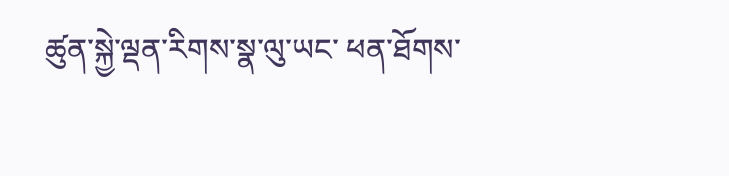ཚུན་སྐྱེ་ལྡན་རིགས་སྣ་ལུ་ཡང་ ཕན་ཐོགས་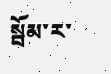སྦོམ་ར་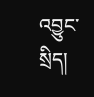འབྱུང་སྲིད།